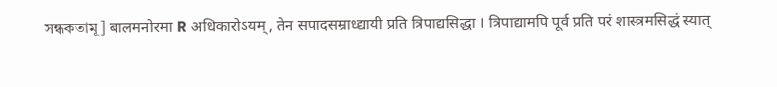সন্ধকতামূ] बालमनोरमा R अधिकारोऽयम्, तेन सपादसम्राध्द्यायी प्रति त्रिपाद्यसिद्धा । त्रिपाद्यामपि पूर्व प्रति परं शास्त्रमसिद्धं स्यात्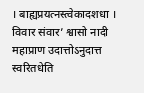। बाह्यप्रयत्नस्त्वेकादशधा । विवार संवार’ श्वासो नादी महाप्राण उदात्तोऽनुदात्त स्वरितधेति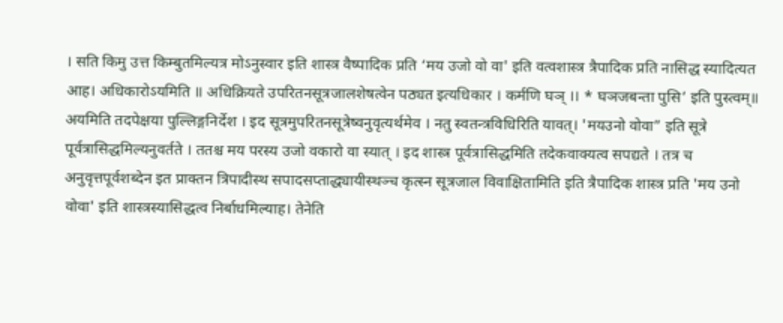। सति किमु उत्त किम्बुतमिल्यत्र मोऽनुस्वार इति शास्त्र वैष्पादिक प्रति ‘मय उजो वो वा' इति वत्वशास्त्र त्रैपादिक प्रति नासिद्ध स्यादित्यत आह। अधिकारोऽयमिति ॥ अधिक्रियते उपरितनसूत्रजालशेषत्वेन पठ्यत इत्यधिकार । कर्मणि घञ् ।। * घञजबन्ता पुसि’ इति पुस्त्वम्॥ अयमिति तदपेक्षया पुल्लिङ्गनिर्देश । इद सूत्रमुपरितनसूत्रेष्वनुवृत्यर्थमेव । नतु स्वतन्त्रविधिरिति यावत्। 'मयउनो वोवा” इति सूत्रे पूर्वत्रासिद्धमिल्यनुवर्तते । ततश्च मय परस्य उजो वकारो वा स्यात् । इद शास्त्र पूर्वत्रासिद्धमिति तदेकवाक्यत्व सपद्यते । तत्र च अनुवृत्तपूर्वशब्देन इत प्राक्तन त्रिपादीस्थ सपादसप्ताद्ध्यायीस्थञ्च कृत्स्न सूत्रजाल विवाक्षितामिति इति त्रैपादिक शास्त्र प्रति 'मय उनो वोवा' इति शास्त्रस्यासिद्धत्व निर्बाधमिल्याह। तेनेति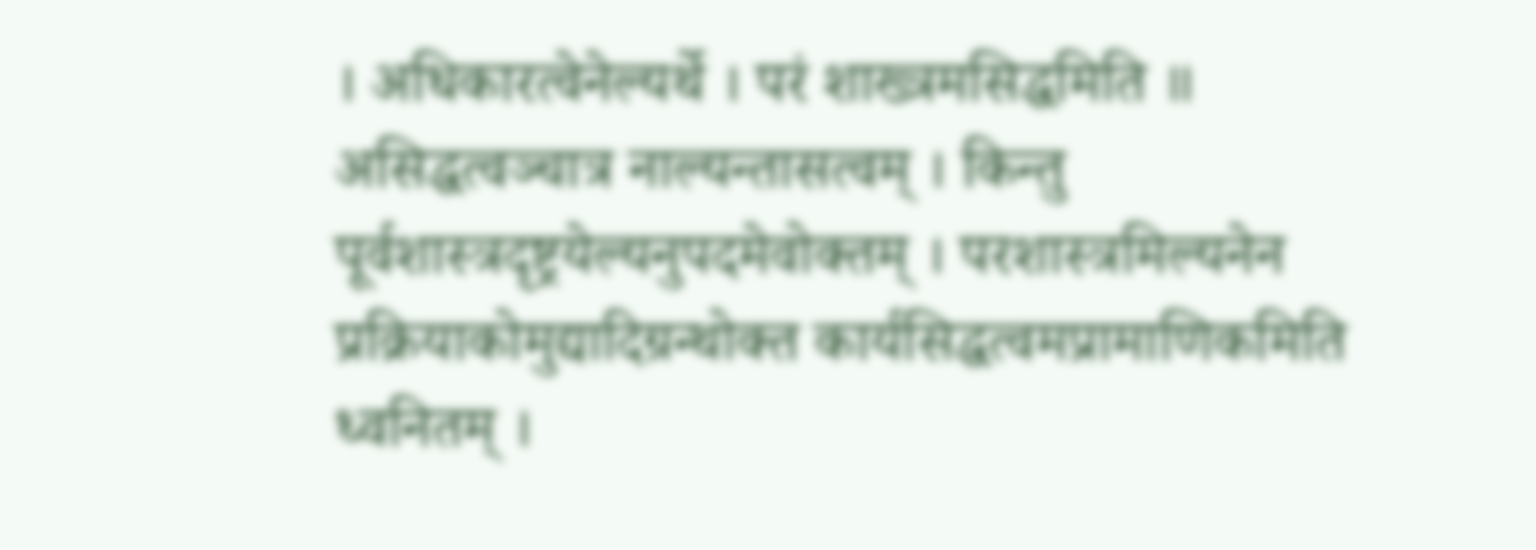। अधिकारत्वेनेल्यर्थे । परं शाख्त्रमसिद्धमिति ॥ असिद्धत्वञ्चात्र नाल्यन्तासत्वम् । किन्तु पूर्वशास्त्रदृष्ट्रयेल्यनुपदमेवोक्तम् । परशास्त्रमिल्यनेन प्रक्रियाकोमुद्यादिग्रन्थोक्त कार्यसिद्धत्वमप्रामाणिकमिति ध्वनितम् ।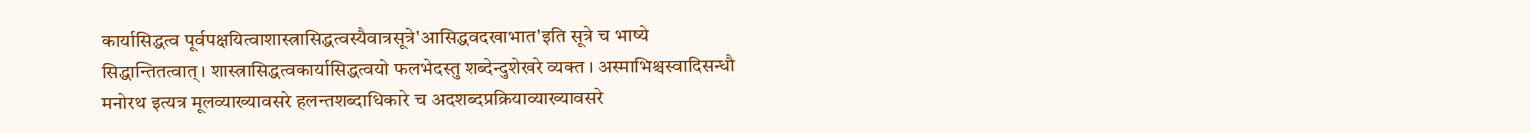कार्यासिद्धत्व पूर्वपक्षयित्वाशास्त्रासिद्धत्वस्यैवात्रसूत्रे'आसिद्धवदखाभात'इति सूत्रे च भाष्ये सिद्धान्तितत्वात्। शास्त्रासिद्धत्वकार्यासिद्धत्वयो फलभेदस्तु शब्देन्दुशेखरे व्यक्त । अस्माभिश्चस्वादिसन्धौ मनोरथ इत्यत्र मूलव्याख्यावसरे हलन्तशब्दाधिकारे च अदशब्दप्रक्रियाव्याख्यावसरे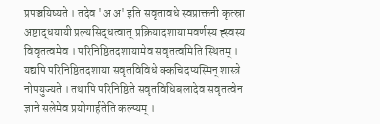प्रपञ्चयिष्यते । तदेव 'अ अ' इति सवृतावधे स्वप्राक्तनी कृत्स्रा अष्टाद्धयायी प्रल्यसिद्धत्वात् प्रक्रियादशायामवर्णस्य ह्स्वस्य विवृतत्वमेव । परिनिष्ठितदशायामेव सवृतत्वमिति स्थितम् । यद्यपि परिनिष्ठितदशाया सवृतविविधे क्कचिदप्यस्मिन् शास्त्रे नोपयुज्यते । तथापि परिनिष्ठिते सवृतविधिबलादेव सवृतत्वेन ज्ञाने सलेमेव प्रयोगार्हतेति कल्प्यम् ।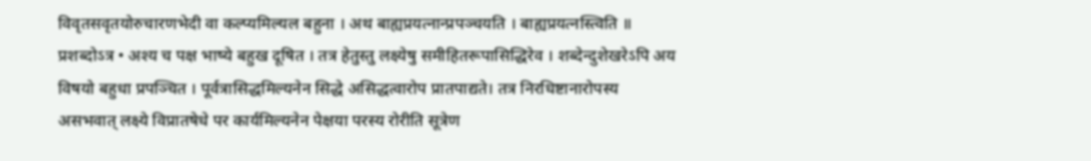विवृतसवृतयोरुचारणभेदी वा कल्प्यमिल्यल बहुना । अथ बाह्यप्रयत्नान्प्रपञ्चयति । बाह्यप्रयत्नस्त्विति ॥ प्रशब्दोऽत्र • अश्य च पक्ष भाष्ये बहुख दूषित । तत्र हेतुस्तु लक्ष्येषु समीहितरूपासिद्धिरेव । शब्देन्दुशेखरेऽपि अय विषयो बहुधा प्रपञ्चित । पूर्वत्रासिद्धमिल्यनेन सिद्धे असिद्धत्वारोप प्रातपाद्यते। तत्र निरधिष्टानारोपस्य असभवात् लक्ष्ये विप्रातषेधे पर कार्यमिल्यनेन पेक्षया परस्य रोरीति सूत्रेण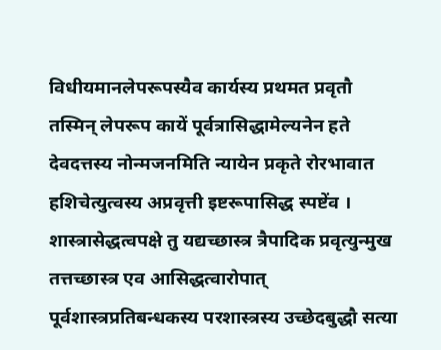विधीयमानलेपरूपस्यैव कार्यस्य प्रथमत प्रवृतौ तस्मिन् लेपरूप कायें पूर्वत्रासिद्धामेल्यनेन हते देवदत्तस्य नोन्मजनमिति न्यायेन प्रकृते रोरभावात हशिचेत्युत्वस्य अप्रवृत्ती इष्टरूपासिद्ध स्पष्टेंव । शास्त्रासेद्धत्वपक्षे तु यद्यच्छास्त्र त्रैपादिक प्रवृत्युन्मुख तत्तच्छास्त्र एव आसिद्धत्वारोपात् पूर्वशास्त्रप्रतिबन्धकस्य परशास्त्रस्य उच्छेदबुद्धौ सत्या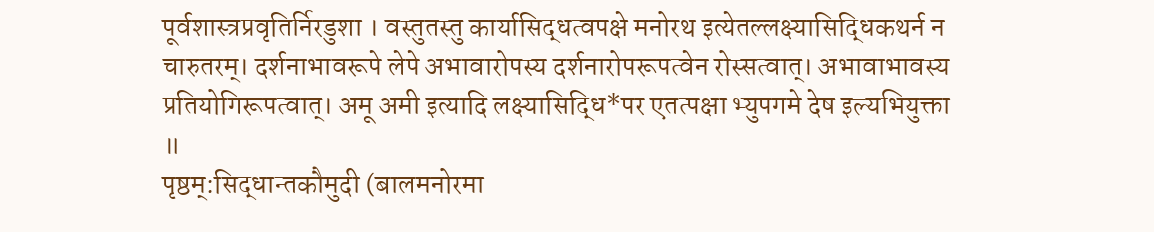पूर्वशास्त्रप्रवृतिर्निरडुशा । वस्तुतस्तु कार्यासिद्धत्वपक्षे मनोरथ इत्येतल्लक्ष्यासिद्धिकथर्न न चारुतरम्। दर्शनाभावरूपे लेपे अभावारोपस्य दर्शनारोपरूपत्वेन रोस्सत्वात्। अभावाभावस्य प्रतियोगिरूपत्वात्। अमू अमी इत्यादि लक्ष्यासिद्धि*पर एतत्पक्षा भ्युपगमे देष इल्यभियुक्ता ॥
पृष्ठम्:सिद्धान्तकौमुदी (बालमनोरमा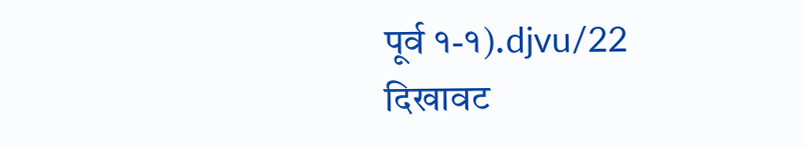पूर्व १-१).djvu/22
दिखावट